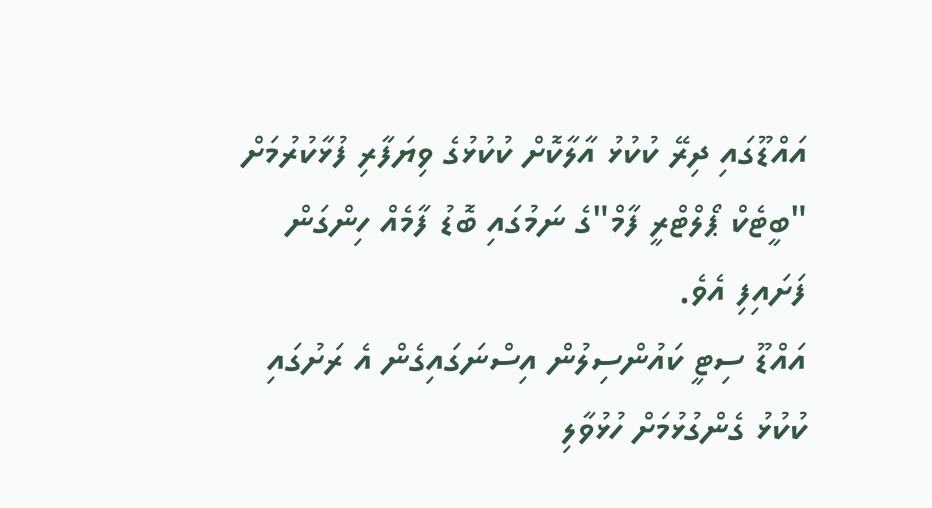އައްޑޫގައި ދިރޭ ކުކުޅު އާލާކޮށް ކުކުޅުގެ ވިޔަފާރި ފުޅާކުރުމަށް "ބީޓެކް ޕޯލްޓްރީ ފާމް"ގެ ނަމުގައި ބޮޑު ފާމެއް ހިންގަން ފަށައިފި އެވެ.
އައްޑޫ ސިޓީ ކައުންސިލުން އިސްނަގައިގެން އެ ރަށުގައި ކުކުޅު ގެންގުޅުމަށް ހުޅުވާލި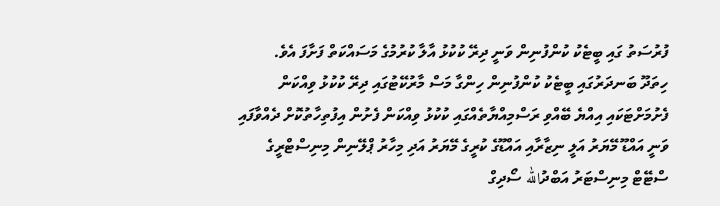ފުރުސަތު ގައި ބީޓެކު ކުންފުނިން ވަނީ ދިރޭ ކުކުޅު އާލާ ކުރުމުގެ މަސައްކަތް ފަށާފަ އެވެ.
ހިތަދޫ ބަނދަރުގައި ބީޓެކު ކުންފުނިން ހިންގާ މަސް މާރުކޭޓުގައި ދިރޭ ކުކުޅު ވިއްކަން ފެށުމަށްޓަކައި އިއްޔެ ބޭއްވި ރަސްމިއްޔާތެއްގައި ކުކުޅު ވިއްކަން ފެށުން އިފުތިހާތުކޮށް ދެއްވާފައި ވަނީ އައްޑޫ މޭޔަރު އަލީ ނިޒާރާއި އައްޑޫގެ ކުރީގެ މޭޔަރު އަދި މިހާރު ޕްލޭނިން މިނިސްޓްރީގެ ސްޓޭޓް މިނިސްޓަރު އަބްދުالله ސޯދިގް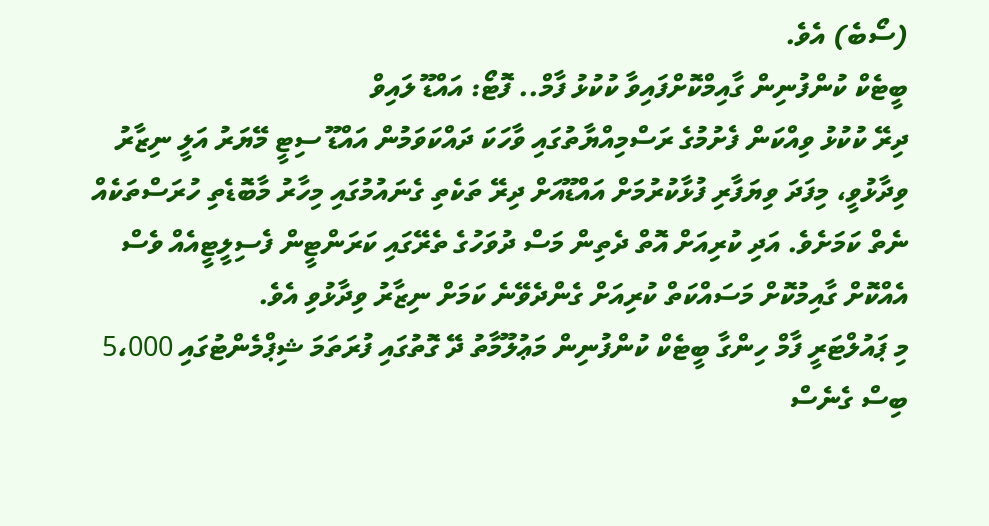(ސޯބެ) އެވެ.
ބީޓެކް ކުންފުނިން ގާއިމްކޮށްފައިވާ ކުކުޅު ފާމް.. ފޮޓޯ: އައްޑޫ ލައިވް
ދިރޭ ކުކުޅު ވިއްކަން ފެށުމުގެ ރަސްމިއްޔާތުގައި ވާހަކަ ދައްކަވަމުން އައްޑޫ ސިޓީ މޭޔަރު އަލީ ނިޒާރު ވިދާޅުވީ، މިފަދަ ވިޔަފާރި ފުޅާކުރުމަށް އައްޑޫއަށް ދިރޭ ތަކެތި ގެނައުމުގައި މިހާރު މާބޮޑެތި ހުރަސްތަކެއް ނެތް ކަމަށެވެ. އަދި ކުރިއަށް އޮތް ދެތިން މަސް ދުވަހުގެ ތެރޭގައި ކަރަންޓީން ފެސިލީޓީއެއް ވެސް އެއްކޮށް ގާއިމުކޮށް މަސައްކަތް ކުރިއަށް ގެންދެވޭނެ ކަމަށް ނިޒާރު ވިދާޅުވި އެވެ.
މި ޕައުލްޓަރީ ފާމް ހިންގާ ބީޓެކް ކުންފުނިން މަޢުލޫމާތު ދޭ ގޮތުގައި ފުރަތަމަ ޝިޕްމެންޓުގައި 5،000 ބިސް ގެނެސް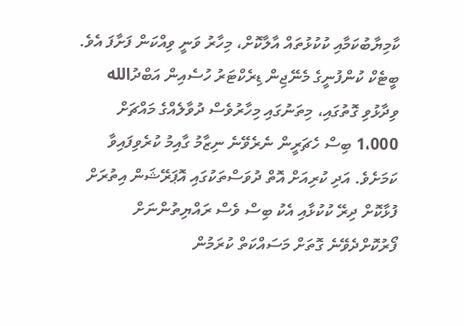ކާމިޔާބުކަމާއި ކުކުޅުތައް އާލާކޮށް، މިހާރު ވަނީ ވިއްކަން ފަށާފަ އެވެ.
ބީޓެކް ކުންފުނީގެ މެނޭޖިން ޑިރެކްޓަރު ހުސެއިން އަބްދުالله ވިދާޅުވި ގޮތުގައި، މިތަނުގައި މިހާރުވެސް ދުވާލެއްގެ މައްޗަށް 1،000 ބިސް ހެޗަރީން ނެރެވޭނެ ނިޒާމު ގާއިމު ކުރެވިފައިވާ ކަމަށެވެ. އަދި ކުރިއަށް އޮތް ދުވަސްތަކުގައި އޮޕަރޭޝަން އިތުރަށް ފުޅާކޮށް ދިރޭ ކުކުޅާއި އެކު ބިސް ވެސް ރައްޔިތުންނަށް ފޯރުކޮށްދެވޭނެ ގޮތަށް މަސައްކަތް ކުރަމުން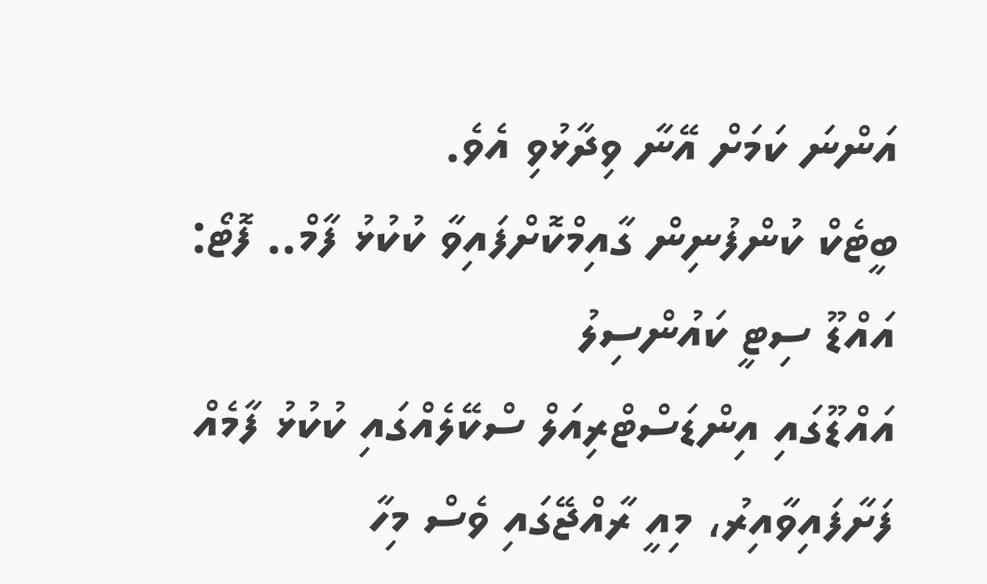އަންނަ ކަމަށް އޭނާ ވިދާޅުވި އެވެ.
ބީޓެކް ކުންފުނިން ގާއިމްކޮށްފައިވާ ކުކުޅު ފާމް.. ފޮޓޯ: އައްޑޫ ސިޓީ ކައުންސިލު
އައްޑޫގައި އިންޑަސްޓްރިއަލް ސްކޭލެއްގައި ކުކުޅު ފާމެއް ފަށާފައިވާއިރު، މިއީ ރާއްޖޭގައި ވެސް މިހާ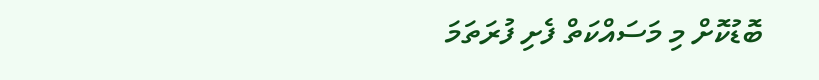ބޮޑުކޮށް މި މަސައްކަތް ފެށި ފުރަތަމަ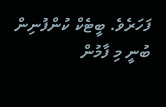ފަހަރެވެ. ބީޓެކް ކުންފުނިން ބުނީ މި ފާމުން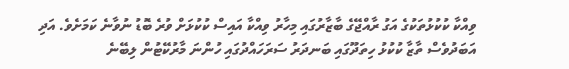ވިއްކާ ކުކުޅުތަކުގެ އަގު ރާއްޖޭގެ ބާޒާރުގައި މިހާރު ވިއްކާ އައިސް ކުކުޅަށް ވުރެ ބޮޑު ނުވާނެ ކަމަށެވެ. އަދި އަބަދުވެސް ތާޒާ ކުކުޅު ހިތަދޫގައި ބަނދަރު ސަރަހައްދުގައި ހުންނަ މާރުކޭޓުން ލިބޭނެ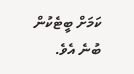ކަމަށް ބީޓެކުން ބުނެ އެވެ.